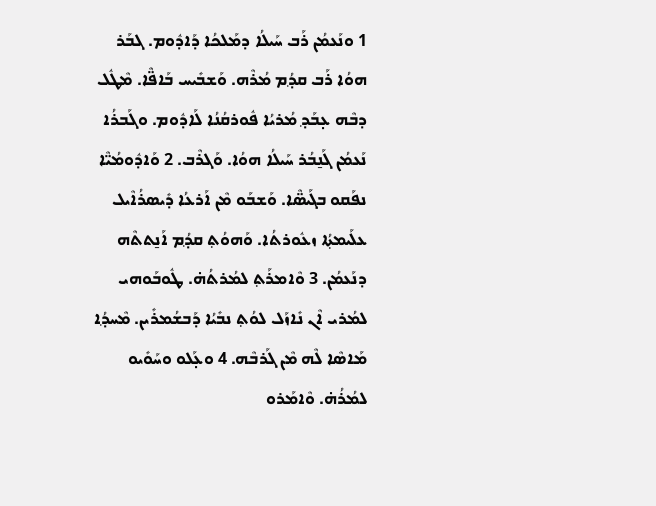1 ܘܢܰܥܡܳܢ ܪܰܒ ܚܰܝܠܳܐ ܕܡܰܠܟܳܐ ܕܰܐܕܽܘܡ. ܓܒܰܪ ܗܘܳܐ ܪܰܒ ܩܕ݂ܳܡ ܡܳܪܶܗ. ܘܰܫܒܺܝܚ ܒܰܐܦ̈ܶܐ. ܡܶܛܽܠ ܕܒܶܗ ܥ̣ܒܰܕ݂ ܡܳܪܝܳܐ ܦܽܘܪܩܳܢܳܐ ܠܰܐܕܽܘܡ. ܘܓܰܒܪܳܐ ܢܰܥܡܳܢ ܓܰܢ̱ܒܳܪ ܚܰܝܠܳܐ ܗܘܳܐ. ܘܰܓܪܶܒ. 2 ܘܰܐܕܽܘܡܳܝ̈ܶܐ ܢܦܰܩܘ ܒܓܰܝܣ̈ܶܐ. ܘܰܫܒܰܘ ܡܶܢ ܐܰܪܥܳܐ ܕܺܝܣܪܳܐܶܝܠ ܥܠܰܝܡܬ݂ܳܐ ܙܥܽܘܪܬܳܐ. ܘܰܗܘܳܬ݂ ܩܕ݂ܳܡ ܐܰܢ̱ܬܬܶܗ ܕܢܰܥܡܳܢ. 3 ܘܶܐܡܪܰܬ݂ ܠܡܳܪܬܳܗ̇. ܛܽܘܒܰܘܗܝ ܠܡܳܪܝ ܐܶܢ ܢܺܐܙܰܠ ܠܘܳܬ݂ ܢܒܺܝܳܐ ܕܰܒܫܳܡܪܺܝܢ. ܡܶܚܕ݂ܳܐ ܡܰܐܣܶܐ ܠܶܗ ܡܶܢ ܓܰܪܒܶܗ. 4 ܘܥ̣ܰܠܘ ܘܚܰܘܺܝܘ ܠܡܳܪܳܗ̇. ܘܶܐܡܰܪܘ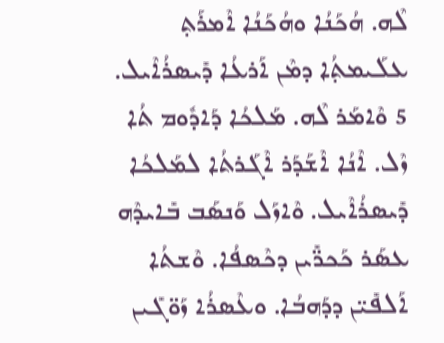ܠܶܗ. ܗܳܟܰܢܳܐ ܘܗܳܟܰܢܳܐ ܐܶܡܪܰܬ݂ ܥܠܰܝܡܬ݂ܳܐ ܕܡܶܢ ܐܰܪܥܳܐ ܕܺܝܣܪܳܐܶܝܠ. 5 ܘܶܐܡܰܪ ܠܶܗ. ܡܰܠܟܳܐ ܕܰܐܕܽܘܡ ܬܳܐ ܙܶܠ. ܐܶܢܳܐ ܐܶܫܰܕܰܪ ܐܶܓܰܪܬܳܐ ܠܡܰܠܟܳܐ ܕܺܝܣܪܳܐܶܝܠ. ܘܶܐܙܰܠ ܘܰܢܣܰܒ ܒܺܐܝܕܶܗ ܥܣܰܪ ܟܰܟܖ̈ܺܝܢ ܕܟܶܣܦܳܐ. ܘܶܫܬܳܐ ܐܰܠܦܺܝ̈ܢ ܕܕܰܗܒܳܐ. ܘܥܶܣܪܳܐ ܙܰܘ̈ܓܺܝܢ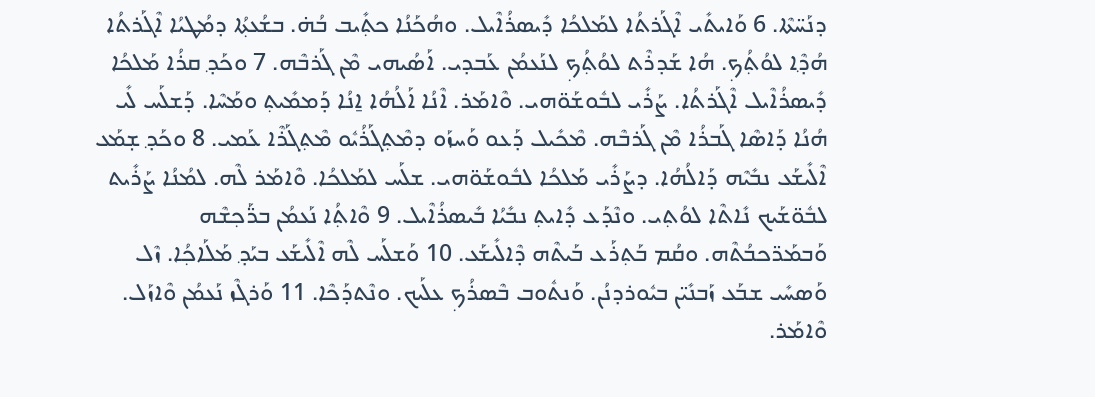ܕܢܰܚ̈ܬܶܐ. 6 ܘܰܐܝܬܺܝ ܐܶܓܰܪܬܳܐ ܠܡܰܠܟܳܐ ܕܺܝܣܪܳܐܶܝܠ. ܘܗܳܟܰܢܳܐ ܟܬ݂ܺܝܒ ܒܳܗ̇. ܒܫܳܥܬ݂ܳܐ ܕܡܳܛܝܳܐ ܐܶܓܰܪܬܳܐ ܗܳܕ݂ܶܐ ܠܘܳܬ݂ܳܟ݂. ܗܳܐ ܫܰܕܪܶܬ ܠܘܳܬ݂ܳܟ݂ ܠܢܰܥܡܳܢ ܥܰܒܕܝ. ܐܰܣܳܝܗܝ ܡܶܢ ܓܰܪܒܶܗ. 7 ܘܟܰܕ݂ ܩܪܳܐ ܡܰܠܟܳܐ ܕܺܝܣܪܳܐܶܝܠ ܐܶܓܰܪܬܳܐ. ܨܰܪܺܝ ܠܒܽܘܫܰܘ̈ܗܝ. ܘܶܐܡܰܪ. ܐܶܢܳܐ ܐܰ‌ܠܳܗܳܐ ܐ̱ܢܳܐ ܕܰܡܡܺܝܬ݂ ܘܡܰܚܶܐ. ܕܰܫܠܰܚ ܠܺܝ ܗܳܢܳܐ ܕܰܐܣܶܐ ܓܰܒܪܳܐ ܡܶܢ ܓܰܪܒܶܗ. ܡܶܟܺܝܠ ܕܰܥܘ ܘܰܚܙܰܘ ܕܡܶܬ݂ܓܰܪܳܝܽܘ ܡܶܬ݂ܓܰܪܶܐ ܥܰܡܝ. 8 ܘܟܰܕ݂ ܫ̣ܡܰܥ ܐܶܠܺܝܫܰܥ ܢܒܺܝܶܗ ܕܰܐ‌ܠܳܗܳܐ. ܕܨܰܪܺܝ ܡܰܠܟܳܐ ܠܒܽܘܫܰܘ̈ܗܝ. ܫܠܰܚ ܠܡܰܠܟܳܐ. ܘܶܐܡܰܪ ܠܶܗ. ܠܡܳܢܳܐ ܨܰܪܺܝܬ ܠܒܽܘ̈ܫܰܝܟ ܢܺܐܬܶܐ ܠܘܳܬ݂ܝ. ܘܢܶܕܰܥ ܕܺܐܝܬ݂ ܢܒܺܝܳܐ ܒܺܝܣܪܳܐܶܝܠ. 9 ܘܶܐܬ݂ܳܐ ܢܰܥܡܳܢ ܒܖ̈ܰܟ݂ܫܶܗ ܘܰܒܡܰܖ̈ܟܒܳܬܶܗ. ܘܩܳܡ ܒܰܬ݂ܪܰܥ ܒܰܝܬܶܗ ܕܶܐܠܺܝܫܰܥ. 10 ܘܰܫܠܰܚ ܠܶܗ ܐܶܠܺܝܫܰܥ ܒܝܰܕ݂ ܡܰܠܰܐܟ݂ܳܐ. ܙܶܠ ܘܰܣܚܺܝ ܫܒܰܥ ܙܰܒܢܺܝ̈ܢ ܒܝܽܘܪܕܢܳܢ. ܘܰܢܬܽܘܒ ܒܶܣܪܳܟ݂ ܥܠܰܝܟ. ܘܢܶܬܕܰܟܶܐ. 11 ܘܰܪܓܶܙ ܢܰܥܡܳܢ ܘܶܐܙܰܠ. ܘܶܐܡܰܪ.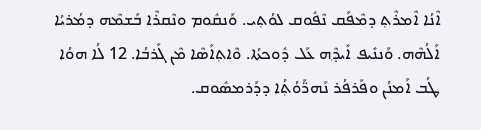ܐܶܢܳܐ ܐܶܡܪܶܬ݂ ܕܡܶܦܰܩ ܢܶܦܽܘܩ ܠܘܳܬ݂ܝ. ܘܰܢܩܽܘܡ ܘܢܶܩܪܶܐ ܒܰܫܡܶܗ ܕܡܳܪܝܳܐ ܐܰܠܳܗܶܗ. ܘܰܢܢܺܝܦ ܐܺܝܕ݂ܶܗ ܥܰܠ ܕܽܘܟܬܳܐ. ܘܶܐܬ݂ܐܰܣܶܐ ܡܶܢ ܓܰܪܒܳܐ. 12 ܠܳܐ ܗܘܳܐ ܛܳܒ ܐܰܡܢܳܢ ܘܦܰܪܦܳܪ ܢܰܗܖ̈ܰܘܳܬ݂ܳܐ ܕܕܰܪܡܣܽܘܩ.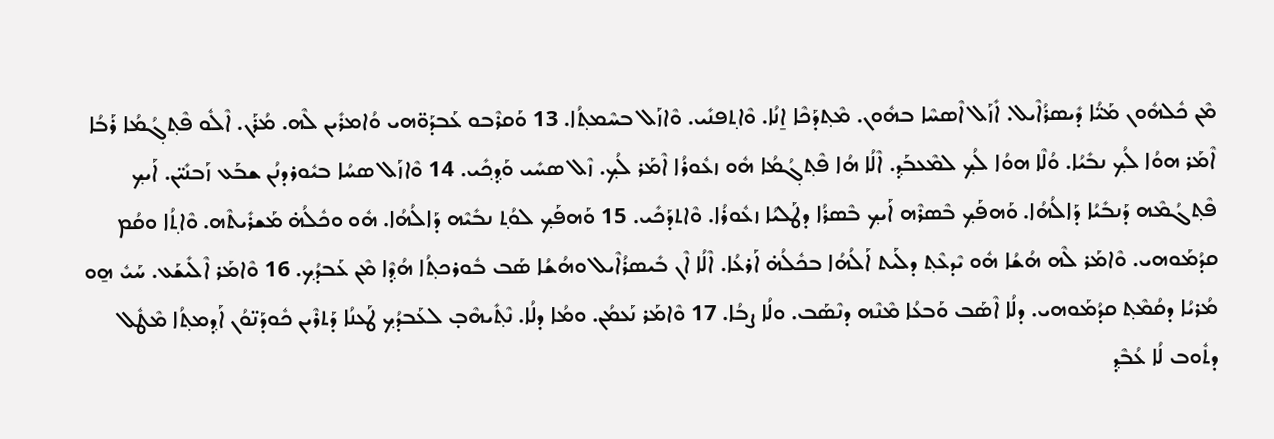ܡܶܢ ܟܽܠܗܽܘܢ ܡܰܝ̈ܳܐ ܕܺܝܣܪܳܐܶܝܠ. ܐܺܙܰܠ ܐܶܣܚܶܐ ܒܗܽܘܢ. ܡܶܬ݂ܕܰܟܶܐ ܐ̱ܢܳܐ. ܘܶܐܬ݂ܦܢܺܝ. ܘܶܐܙܰܠ ܒܚܶܡܬ݂ܳܐ. 13 ܘܰܩܪܶܒܘ ܥܰܒܕܰܘ̈ܗܝ ܘܳܐܡܪܺܝܢ ܠܶܗ. ܡܳܪܰܢ. ܐܶܠܽܘ ܦܶܬ݂ܓ݂ܳܡܳܐ ܪܰܒܳܐ ܐܶܡܰܪ ܗܘܳܐ ܠܳܟ݂ ܢܒܺܝܳܐ. ܘܳܠܶܐ ܗܘܳܐ ܠܳܟ݂ ܠܡܶܥܒܰܕ݂. ܐܶܠܳܐ ܗܳܐ ܦܶܬ݂ܓ݂ܳܡܳܐ ܗܽܘ ܙܥܽܘܪܳܐ ܐܶܡܰܪ ܠܳܟ݂. ܙܶܠ ܣܚܺܝ ܘܰܕ݂ܟ݂ܺܝ. 14 ܘܶܐܙܰܠ ܣܚܳܐ ܒܝܽܘܪܕܢܳܢ ܫܒܰܥ ܙܰܒܢܺܝ̈ܢ. ܐܰܝܟ݂ ܦܶܬ݂ܓܳܡܶܗ ܕܰܢܒܺܝܳܐ ܕܰܐ‌ܠܳܗܳܐ. ܘܰܗܦܰܟ݂ ܒܶܣܪܶܗ ܐܰܝܟ݂ ܒܶܣܪܳܐ ܕܛܰܠܝܳܐ ܙܥܽܘܪܳܐ. ܘܶܐܬܕܰܟܺܝ. 15 ܘܰܗܦܰܟ݂ ܠܘܳܬ݂ ܢܒܺܝܶܗ ܕܰܐ‌ܠܳܗܳܐ. ܗܽܘ ܘܟܽܠܳܗ̇ ܡܰܫܪܺܝܬܶܗ. ܘܶܐܬ݂ܳܐ ܘܩܳܡ ܩܕܳܡܰܘܗܝ. ܘܶܐܡܰܪ ܠܶܗ ܗܳܫܳܐ ܗܽܘ ܝܶܕܥܶܬ݂ ܕܠܰܝܬ ܐܰ‌ܠܳܗܳܐ ܒܟܽܠܳܗ̇ ܐܰܪܥܳܐ. ܐܶܠܳܐ ܐܶܢ ܒܺܝܣܪܳܐܶܝܠ ܘܗܳܫܳܐ ܣܰܒ ܒܽܘܪܟܬ݂ܳܐ ܗܳܕ݂ܶܐ ܡܶܢ ܥܰܒܕܳܟ݂. 16 ܘܶܐܡܰܪ ܐܶܠܺܝܫܰܥ. ܚܰܝܽ ܗ̱ܘ ܡܳܪܝܳܐ ܕܩܳܡܶܬ݂ ܩܕܳܡܰܘܗܝ. ܕܠܳܐ ܐܶܣܰܒ ܘܰܒܥܳܐ ܡܶܢܶܗ ܕܢܶܣܰܒ. ܘܠܳܐ ܨܒܳܐ. 17 ܘܶܐܡܰܪ ܢܰܥܡܳܢ. ܘܡܳܐ ܕܠܳܐ. ܢܶܬ݂ܺܝܗܶܒ̣ ܠܥܰܒܕܳܟ݂ ܛܰܥܢܳܐ ܕܰܬܪܶܝܢ ܟܽܘܕܰܢ̈ܘܳܢ ܐܰܕ݂ܡܬ݂ܳܐ ܡܶܛܽܠ ܕܬܽܘܒ ܠܳܐ ܥܳܒܶܕ݂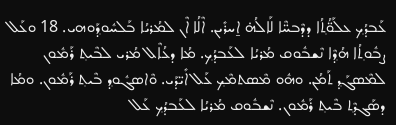ܥܰܒܕܳܟ݂ ܥܠܰܘ̈ܳܬ݂ܳܐ ܕܕܶܒܚ̈ܶܐ ܠܰܐܠܳܗ̇ ܐ̱ܚܪܺܝܢ. ܐܶܠܳܐ ܐܶܢ ܠܡܳܪܝܳܐ ܒܰܠܚܽܘܕ݂ܰܘܗܝ. 18 ܘܥܰܠ ܨܒܽܘܬ݂ܳܐ ܗܳܕ݂ܶܐ ܢܶܫܒܽܘܩ ܡܳܪܝܳܐ ܠܥܰܒܕܳܟ݂. ܡܳܐ ܕܥܳܐܶܠ ܡܳܪܝ ܠܒܶܝܬ݂ ܪܰܡܽܘܢ ܠܡܶܣܓܰܕ݂ ܬܰܡܳܢ. ܘܗܽܘ ܡܶܣܬܡܶܟ݂ ܥܰܠ ܐܺܝ̈ܕܰܝ. ܘܶܐܣܓܽܘܕ݂ ܒܶܝܬ݂ ܪܰܡܽܘܢ. ܘܡܳܐ ܕܣܰܓܕܶܬ݂ ܒܶܝܬ݂ ܪܰܡܽܘܢ. ܢܶܫܒܽܘܩ ܡܳܪܝܳܐ ܠܥܰܒܕܳܟ݂ ܥܰܠ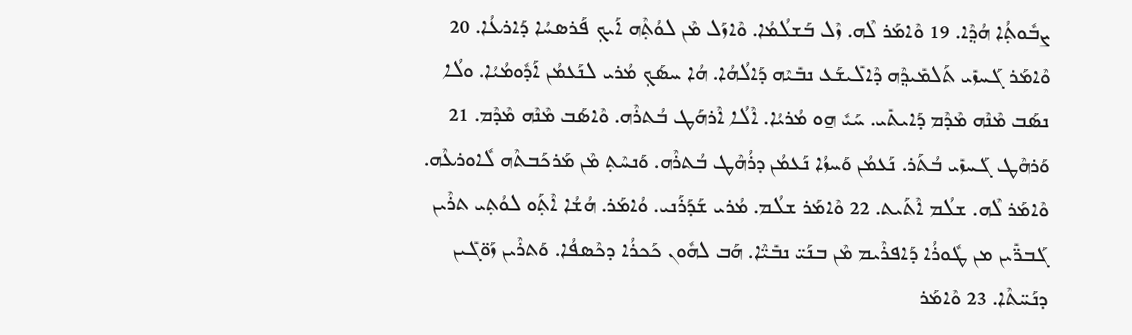ܨܒܽܘܬ݂ܳܐ ܗܳܕ݂ܶܐ. 19 ܘܶܐܡܰܪ ܠܶܗ. ܙܶܠ ܒܰܫܠܳܡܳܐ. ܘܶܐܙܰܠ ܡܶܢ ܠܘܳܬ݂ܶܗ ܐܰܝܟ݂ ܦܰܪܣܚܳܐ ܕܰܐܪܥܳܐ. 20 ܘܶܐܡܰܪ ܓܰܚܙܺܝ ܬܰܠܡܺܝܕ݂ܶܗ ܕܶܐܠܺܝܫܰܥ ܢܒܺܝܶܗ ܕܰܐ‌ܠܳܗܳܐ. ܗܳܐ ܚܣܰܟ݂ ܡܳܪܝ ܠܢܰܥܡܳܢ ܐܰܕܽܘܡܳܝܳܐ. ܘܠܳܐ ܢܣܰܒ ܡܶܢܶܗ ܡܶܕܶܡ ܕܰܐܝܬܺܝ. ܚܰܝܽ ܗ̱ܘ ܡܳܪܝܳܐ. ܐܶܠܳܐ ܐܶܪܗܰܛ ܒܳܬܪܶܗ. ܘܶܐܣܰܒ ܡܶܢܶܗ ܡܶܕܶܡ. 21 ܘܰܪܗܶܛ ܓܰܚܙܺܝ ܒܳܬܰܪ. ܢܰܥܡܳܢ ܘܰܚܙܳܐ ܢܰܥܡܳܢ ܕܪܳܗܶܛ ܒܳܬܪܶܗ. ܘܰܢܚܶܬ݂ ܡܶܢ ܡܰܪܟܰܒܬܶܗ ܠܽܐܘܪܥܶܗ. ܘܶܐܡܰܪ ܠܶܗ. ܫܠܳܡ ܐܶܬܰܝܬ. 22 ܘܶܐܡܰܪ ܫܠܳܡ. ܡܳܪܝ ܫܰܕܰܪܰܢܝ. ܘܳܐܡܰܪ. ܗܳܫܳܐ ܐܶܬ݂ܰܘ ܠܘܳܬ݂ܝ ܬܪܶܝܢ ܓܰܒܖ̈ܺܝܢ ܡܢ ܛܽܘܪܳܐ ܕܰܐܦܪܶܝܡ ܡܶܢ ܒܢܰܝ̈ ܢܒܺܝ̈ܶܐ. ܗܰܒ ܠܗܽܘܢ ܟܰܟܪܳܐ ܕܟܶܣܦܳܐ. ܘܰܬܪܶܝܢ ܙܰܘ̈ܓܺܝܢ ܕܢܰܚ̈ܬܶܐ. 23 ܘܶܐܡܰܪ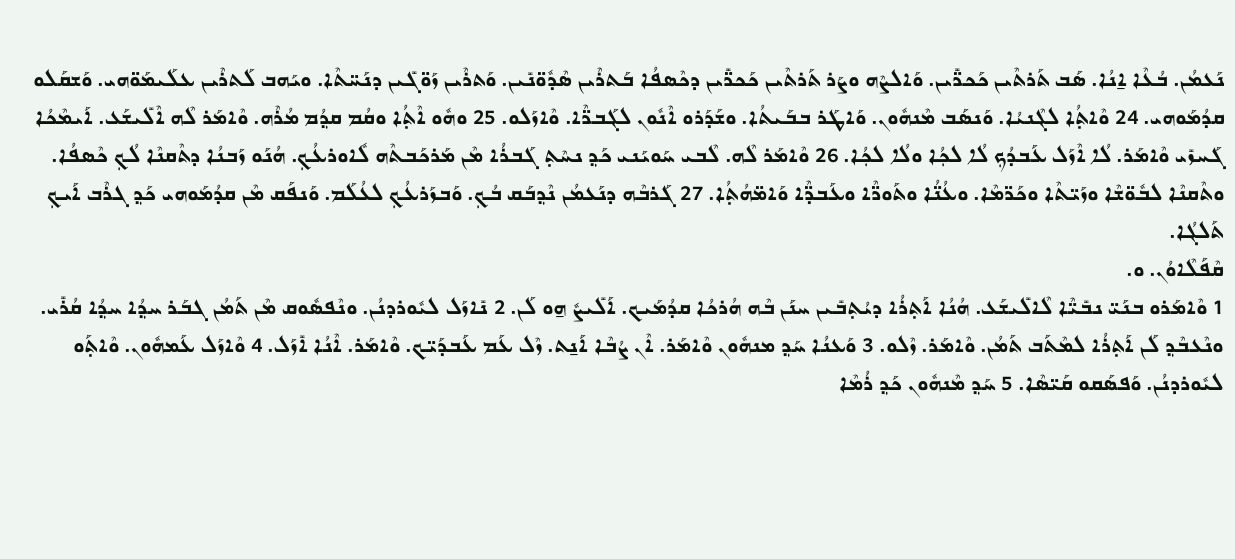ܢܰܥܡܳܢ. ܒܳܥܶܐ ܐ̱ܢܳܐ. ܣܰܒ ܬܰܪܬܶܝܢ ܟܰܟܖ̈ܺܝܢ. ܘܰܐܠܨܶܗ ܘܨܰܪ ܬܰܪܬܶܝܢ ܟܰܟܖ̈ܺܝܢ ܕܟܶܣܦܳܐ ܒܰܬܪܶܝܢ ܣܶܕܽܘ̈ܢܺܝܢ. ܘܰܬܪܶܝܢ ܙܰܘ̈ܓܺܝܢ ܕܢܰܚ̈ܬܶܐ. ܘܝܰܗܒ ܠܰܬܪܶܝܢ ܥܠܰܝܡܰܘ̈ܗܝ. ܘܰܫܩܰܠܘ ܩܕܳܡܰܘܗܝ. 24 ܘܶܐܬ݂ܳܐ ܠܓܶܢܝܳܐ. ܘܰܢܣܰܒ ܡܶܢܗܽܘܢ. ܘܰܐܛܰܪ ܒܒܰܝܬܳܐ. ܘܫܰܕܰܪܘ ܐܶܢܽܘܢ ܠܓܰܒܖ̈ܶܐ. ܘܶܐܙܰܠܘ. 25 ܘܗܽܘ ܐܶܬ݂ܳܐ ܘܩܳܡ ܩܕ݂ܳܡ ܡܳܪܶܗ. ܘܶܐܡܰܪ ܠܶܗ ܐܶܠܺܝܫܰܥ. ܐܰܝܡܶܟܳܐ ܓܰܚܙܺܝ ܘܶܐܡܰܪ. ܠܳܐ ܐܶܙܰܠ ܥܰܒܕܳܟ݂ ܠܳܐ ܠܟ݂ܳܐ ܘܠܳܐ ܠܟ݂ܳܐ. 26 ܘܶܐܡܰܪ ܠܶܗ. ܠܶܒܝ ܚܰܘܝܰܢܝ ܟܰܕ݂ ܢܚܶܬ݂ ܓܰܒܪܳܐ ܡܶܢ ܡܰܪܟܰܒܬܶܗ ܠܽܐܘܪܥܳܟ݂. ܗܳܢܰܘ ܙܰܒܢܳܐ ܕܬܶܩܢܶܐ ܠܳܟ݂ ܟܶܣܦܳܐ. ܘܬܶܩܢܶܐ ܠܒܽܘ̈ܫܶܐ ܘܙܰܝ̈ܬܶܐ ܘܟܰܖ̈ܡܶܐ. ܘܥܳܢ̈ܳܐ ܘܬܰܘܖ̈ܶܐ ܘܥܰܒܕ̈ܶܐ ܘܰܐܡ̈ܗܳܬ݂ܳܐ. 27 ܓܰܪܒܶܗ ܕܢܰܥܡܳܢ ܢܶܕ݂ܒܰܩ ܒܳܟ݂. ܘܰܒܙܰܪܥܳܟ݂ ܠܥܳܠܰܡ. ܘܰܢܦܰܩ ܡܶܢ ܩܕܳܡܰܘܗܝ ܟܰܕ݂ ܓܪܶܒ ܐܰܝܟ݂ ܬܰܠܓܳܐ.
ܩܶܦܰܠܶܐܘܳܢ. ܘ.
1 ܘܶܐܡܰܪܘ ܒܢܰܝ̈ ܢܒܺܝ̈ܶܐ ܠܶܐܠܺܝܫܰܥ. ܗܳܢܳܐ ܐܰܬ݂ܪܳܐ ܕܝܳܬ݂ܒܺܝܢ ܚܢܰܢ ܒܶܗ ܗܳܪܟܳܐ ܩܕܳܡܰܝܟ. ܐܰܠܺܝܨܽ ܗ̱ܘ ܠܰܢ. 2 ܢܺܐܙܰܠ ܠܝܽܘܪܕܢܳܢ. ܘܢܶܦܣܽܘܩ ܡܶܢ ܬܰܡܳܢ ܓܒܰܪ ܚܕ݂ܳܐ ܚܕ݂ܳܐ ܩܳܪܺܝ. ܘܢܶܥܒܶܕ݂ ܠܰܢ ܐܰܬ݂ܪܳܐ ܠܡܶܬܰܒ ܬܰܡܳܢ. ܘܶܐܡܰܪ. ܙܶܠܘ. 3 ܘܰܥܢܳܐ ܚܰܕ݂ ܡܢܗܽܘܢ ܘܶܐܡܰܪ. ܐܶܢ ܨܳܒܶܐ ܐܰܢ̱ܬ. ܙܶܠ ܥܰܡ ܥܰܒܕܰܝ̈ܟ. ܘܶܐܡܰܪ. ܐܶܢܳܐ ܐܺܙܰܠ. 4 ܘܶܐܙܰܠ ܥܰܡܗܽܘܢ. ܘܶܐܬ݂ܰܘ ܠܝܽܘܪܕܢܳܢ. ܘܰܦܣܰܩܘ ܩܰܝ̈ܣܶܐ. 5 ܚܰܕ݂ ܡܶܢܗܽܘܢ ܟܰܕ݂ ܪܳܡܶܐ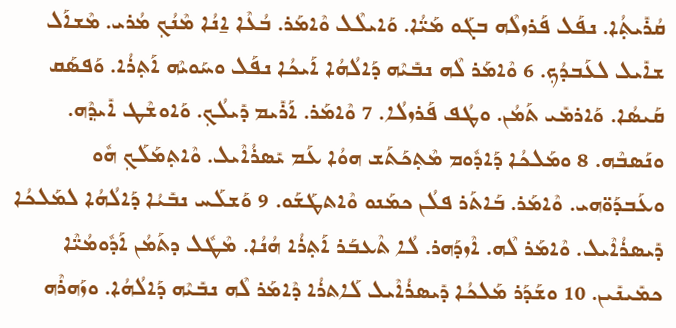ܩܳܪܺܝܬ݂ܳܐ. ܢܦܰܠ ܦܰܪܙܠܶܗ ܒܓܰܘ ܡܰܝ̈ܳܐ. ܘܰܐܝܠܶܠ ܘܶܐܡܰܪ. ܒܳܥܶܐ ܐ̱ܢܳܐ ܡܶܢܳܟ݂ ܡܳܪܝ. ܡܶܫܐܰܠ ܫܐܺܝܠ ܠܥܰܒܕܳܟ݂. 6 ܘܶܐܡܰܪ ܠܶܗ ܢܒܺܝܶܗ ܕܰܐ‌ܠܳܗܳܐ ܐܰܝܟܳܐ ܢܦܰܠ ܘܚܰܘܝܶܗ ܐܰܬ݂ܪܳܐ. ܘܰܦܣܰܩ ܩܰܝܣܳܐ. ܘܰܐܪܡܺܝ ܬܰܡܳܢ. ܘܛܳܦ ܦܰܪܙܠܳܐ. 7 ܘܶܐܡܰܪ. ܐܰܪܺܝܡ ܕܺܝܠܳܟ݂. ܘܰܐܘܫܶܛ ܐܺܝܕ݂ܶܗ. ܘܢܰܣܒܶܗ. 8 ܘܡܰܠܟܳܐ ܕܰܐܕܽܘܡ ܡܶܬ݂ܟܰܬܰܫ ܗܘܳܐ ܥܰܡ ܝܺܣܪܳܐܶܝܠ. ܘܶܐܬ݂ܡܰܠܰܟ݂ ܗܽܘ ܘܥܰܒܕܰܘ̈ܗܝ. ܘܶܐܡܰܪ. ܒܰܐܬܰܪ ܦܠܳܢ ܟܡܰܢܘ ܘܶܐܬܛܰܫܰܘ. 9 ܘܰܫܠܰܚ ܢܒܺܝܳܐ ܕܰܐ‌ܠܳܗܳܐ ܠܡܰܠܟܳܐ ܕܺܝܣܪܳܐܶܝܠ. ܘܶܐܡܰܪ ܠܶܗ. ܐܶܙܕܰܗܪ. ܠܳܐ ܬܶܥܒܰܪ ܐܰܬ݂ܪܳܐ ܗܳܢܳܐ. ܡܶܛܽܠ ܕܬܰܡܳܢ ܐܰܕܽܘܡܳܝ̈ܶܐ ܟܡܺܝܢܺܝܢ. 10 ܘܫܰܕܰܪ ܡܰܠܟܳܐ ܕܺܝܣܪܳܐܶܝܠ ܠܰܐܬܪܳܐ ܕܶܐܡܰܪ ܠܶܗ ܢܒܺܝܶܗ ܕܰܐ‌ܠܳܗܳܐ. ܘܙܰܗܪܶܗ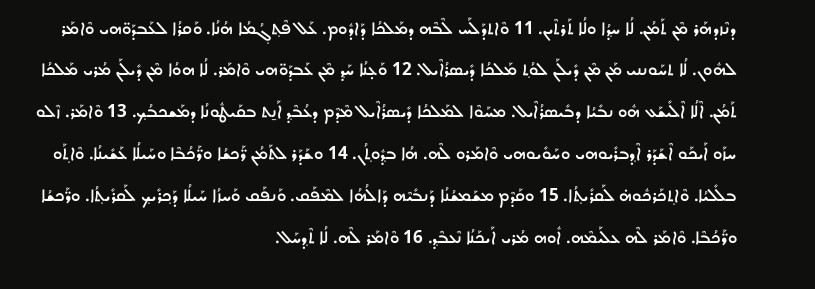ܕܢܶܙܕܗܰܪ ܡܶܢ ܬܰܡܳܢ. ܠܳܐ ܚܕ݂ܳܐ ܘܠܳܐ ܬܰܪܬܶܝܢ. 11 ܘܶܐܬܕܰܠܰܚ ܠܶܒܶܗ ܕܡܰܠܟܳܐ ܕܰܐܕܽܘܡ. ܥܰܠ ܦܶܬ݂ܓ݂ܳܡܳܐ ܗܳܢܳܐ. ܘܰܩܪܳܐ ܠܥܰܒܕܰܘ̈ܗܝ ܘܶܐܡܰܪ ܠܗܽܘܢ. ܠܳܐ ܬܚܰܘܢܢܝ ܡܰܢ ܡܶܢ ܕܺܝܠܰܢ ܠܘܳܬ݂ ܡܰܠܟܳܐ ܕܺܝܣܪܳܐܶܝܠ. 12 ܘܰܥ̣ܢܳܐ ܚܰܕ݂ ܡܶܢ ܥܰܒܕܰܘ̈ܗܝ ܘܶܐܡܰܪ. ܠܳܐ ܗܘܳܐ ܡܶܢ ܕܺܝܠܰܢ ܡܳܪܝ ܡܰܠܟܳܐ ܬܰܡܳܢ. ܐܶܠܳܐ ܐܶܠܺܝܫܰܥ ܗܽܘ ܢܒܺܝܳܐ ܕܒܺܝܣܪܳܐܶܝܠ. ܡܚܰܘܶܐ ܠܡܰܠܟܳܐ ܕܺܝܣܪܳܐܶܝܠ ܡܶܕܶܡ ܕܥܳܒܶܕ݂ ܐܰܢ̱ܬ ܒܩܰܝܛܽܘܢܳܐ ܕܡܰܫܟܒܳܟ݂. 13 ܘܶܐܡܰܪ. ܙܶܠܘ ܚܙܰܘ ܐܰܝܟܰܘ ܐܶܫܰܕܰܪ ܐܶܕ݂ܒܪܺܝܘܗܝ ܘܚܰܘܺܝܘܗܝ ܘܶܐܡܰܪܘ ܠܶܗ. ܗܳܐ ܒܕ݂ܽܘܬ݂ܳܢ. 14 ܘܫܰܕܰܪ ܠܬܰܡܳܢ ܖ̈ܰܟܫܳܐ ܘܖ̈ܰܟܳܒܶܐ ܘܚܰܝܠܳܐ ܥܰܫܺܝܢܳܐ. ܘܶܐܬ݂ܰܘ ܒܠܺܠܝܳܐ. ܘܶܐܬ݂ܟܰܪܟܽܘܗ̇ ܠܰܩܪܺܝܬ݂ܳܐ. 15 ܘܩܰܕܶܡ ܡܫܰܡܫܳܢܳܐ ܕܰܢܒܺܝܶܗ ܕܰܐ‌ܠܳܗܳܐ ܠܡܶܦܰܩ. ܘܰܢܦܰܩ ܘܰܚܙܳܐ ܚܰܝܠܳܐ ܕܰܟ݂ܪܺܝܟ݂ ܠܰܩܪܺܝܬ݂ܳܐ. ܘܖ̈ܰܟܫܳܐ ܘܖ̈ܰܟܳܒܶܐ. ܘܶܐܡܰܪ ܠܶܗ ܥܠܰܝܡܶܗ. ܐܽܘܗ ܡܳܪܝ ܐܰܝܟܰܢܳܐ ܢܶܥܒܶܕ݂. 16 ܘܶܐܡܰܪ ܠܶܗ. ܠܳܐ ܬܶܕ݂ܚܰܠ.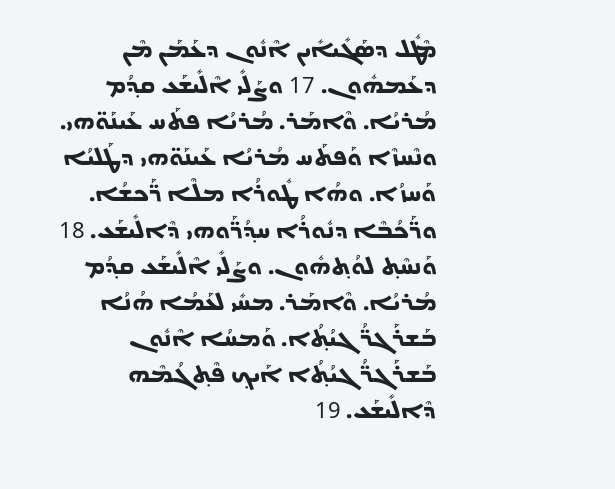ܡܶܛܽܠ ܕܣܰܓܺܝܐܺܝܢ ܐܶܢܽܘܢ ܕܥܰܡܰܢ ܡܶܢ ܕܥܰܡܗܽܘܢ. 17 ܘܨܰܠܺܝ ܐܶܠܺܝܫܰܥ ܩܕ݂ܳܡ ܡܳܪܝܳܐ. ܘܶܐܡܰܪ. ܡܳܪܝܳܐ ܦܬܰܚ ܥܰܝܢܰܘ̈ܗܝ. ܘܢܶܚܙܶܐ ܘܰܦܬܰܚ ܡܳܪܝܳܐ ܥܰܝܢܰܘ̈ܗܝ ܕܛܰܠܝܳܐ ܘܰܚܙܳܐ. ܘܗܳܐ ܛܽܘܪܳܐ ܡܠܶܐ ܖ̈ܰܟܫܳܐ. ܘܖ̈ܰܟܳܒܶܐ ܕܢܽܘܪܳܐ ܚܕ݂ܳܖ̈ܰܘܗܝ ܕܶܐܠܺܝܫܰܥ. 18 ܘܰܢܚܶܬ݂ ܠܘܳܬ݂ܗܽܘܢ. ܘܨܰܠܺܝ ܐܶܠܺܝܫܰܥ ܩܕ݂ܳܡ ܡܳܪܝܳܐ. ܘܶܐܡܰܪ. ܡܚܺܝ ܠܥܰܡܳܐ ܗܳܢܳܐ ܒܰܫܪܰܓܖ̈ܳܓܝܳܬ݂ܳܐ. ܘܰܡܚܳܐ ܐܶܢܽܘܢ ܒܰܫܪܰܓܖ̈ܳܓܝܳܬ݂ܳܐ ܐܰܝܟ݂ ܦܶܬ݂ܓܳܡܶܗ ܕܶܐܠܺܝܫܰܥ. 19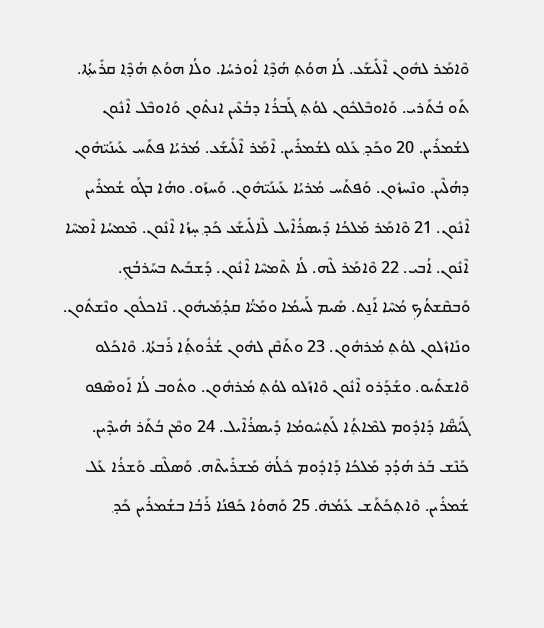ܘܶܐܡܰܪ ܠܗܽܘܢ ܐܶܠܺܝܫܰܥ. ܠܳܐ ܗܘܳܬ݂ ܗܳܕ݂ܶܐ ܐܽܘܪܚܳܐ. ܘܠܳܐ ܗܘܳܬ݂ ܗܳܕ݂ܶܐ ܩܪܺܝܬ݂ܳܐ. ܬܰܘ ܒܳܬܰܪܝ. ܘܰܐܘܒܶܠܟܽܘܢ ܠܘܳܬ݂ ܓܰܒܪܳܐ ܕܒܳܥܶܝܢ ܐܢܬܽܘܢ ܘܰܐܘܒܶܠ ܐܶܢܽܘܢ ܠܫܳܡܪܺܝܢ. 20 ܘܟܰܕ݂ ܥܰܠܘ ܠܫܳܡܪܺܝܢ. ܐܶܡܰܪ ܐܶܠܺܝܫܰܥ. ܡܳܪܝܳܐ ܦܬܰܚ ܥܰܝܢܰܝ̈ܗܽܘܢ ܕܗܳܠܶܝܢ. ܘܢܶܚܙܽܘܢ. ܘܰܦܬܰܚ ܡܳܪܝܳܐ ܥܰܝܢܰܝ̈ܗܽܘܢ. ܘܰܚܙܰܘ. ܘܗܳܐ ܒܓܰܘ ܫܳܡܪܺܝܢ ܐܶܢܽܘܢ. 21 ܘܶܐܡܰܪ ܡܰܠܟܳܐ ܕܺܝܣܪܳܐܶܝܠ ܠܶܐܠܺܝܫܰܥ ܟܰܕ݂ ܚ̣ܙܳܐ ܐܶܢܽܘܢ. ܡܶܡܚܳܐ ܐܶܡܚܶܐ ܐܶܢܽܘܢ. ܐܳܒܝ. 22 ܘܶܐܡܰܪ ܠܶܗ. ܠܳܐ ܬܶܡܚܶܐ ܐܶܢܽܘܢ. ܕܰܫܒܰܝܬ ܒܚܰܪܒܳܟ݂. ܘܰܒܩܶܫܬܳܟ݂ ܡܳܚܶܐ ܐܰܢ̱ܬ. ܣܺܝܡ ܠܰܚܡܳܐ ܘܡܰܝ̈ܳܐ ܩܕ݂ܳܡܰܝܗܽܘܢ. ܢܶܐܟܠܽܘܢ ܘܢܶܫܬܽܘܢ. ܘܢܺܐܙܽܠܘܢ ܠܘܳܬ݂ ܡܳܪܗܽܘܢ. 23 ܘܬܰܩܶܢ ܠܗܽܘܢ ܫܳܪܽܘܬ݂ܳܐ ܪܰܒܬܳܐ. ܘܶܐܟܰܠܘ ܘܶܐܫܬܺܝܘ. ܘܫܰܕܰܪܘ ܐܶܢܽܘܢ ܘܶܐܙܰܠܘ ܠܘܳܬ݂ ܡܳܪܗܽܘܢ. ܘܬܽܘܒ ܠܳܐ ܐܰܘܣܶܦܘ ܓܰܝܳܣ̈ܶܐ ܕܰܐܕܽܘܡ ܠܡܶܐܬ݂ܳܐ ܠܰܬ݂ܚܽܘܡܳܐ ܕܺܝܣܪܳܐܶܝܠ. 24 ܘܡܶܢ ܒܳܬܰܪ ܗܳܝܕܶܝܢ. ܟܰܢܶܫ ܒܰܪ ܗܳܕܳܕ ܡܰܠܟܳܐ ܕܰܐܕܽܘܡ ܟܽܠܳܗ̇ ܡܰܫܪܺܝܬܶܗ. ܘܰܣܠܶܩ ܘܰܫܪܳܐ ܥܰܠ ܫܳܡܪܺܝܢ. ܘܶܐܬ݂ܟܰܬܰܫ ܥܰܡܳܗ̇. 25 ܘܰܗܘܳܐ ܟܰܦܢܳܐ ܪܰܒܳܐ ܒܫܳܡܪܺܝܢ ܟܰܕ݂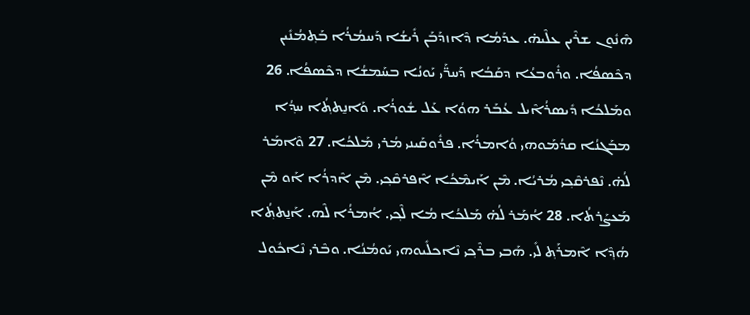ܗܶܢܽܘܢ ܫܪܶܝܢ ܥܠܶܝܗ̇. ܥܕܰܡܳܐ ܕܶܐܙܕܰܒܰܢ ܪܺܝܫܳܐ ܕܰܚܡܳܪܳܐ ܒܰܬ݂ܡܳܢܺܝܢ ܕܟܶܣܦܳܐ. ܘܪܽܘܒܥܳܐ ܕܩܰܒܳܐ ܕܰܚܖ̈ܰܝ ܝܰܘܢܳܐ ܒܚܰܡܫܳܐ ܕܟܶܣܦܳܐ. 26 ܘܡܰܠܟܳܐ ܕܺܝܣܪܳܐܶܝܠ ܥܳܒܰܪ ܗܘܳܐ ܥܰܠ ܫܽܘܪܳܐ. ܘܰܐܢ̱ܬܬ݂ܳܐ ܚܕ݂ܳܐ ܡܒܰܓܢܳܐ ܩܕܳܡܰܘܗܝ ܘܳܐܡܪܳܐ. ܦܪܽܘܩܰܝܢܝ ܡܳܪܝ ܡܰܠܟܳܐ. 27 ܘܶܐܡܰܪ ܠܳܗ̇. ܢܶܦܪܩܶܟ݂ܝ ܡܳܪܝܳܐ. ܡܶܢ ܐܰܝܡܶܟܳܐ ܐܶܦܪܩܶܟ݂ܝ. ܡܶܢ ܐܶܕܪܳܐ ܐܰܘ ܡܶܢ ܡܰܥܨܰܪܬܳܐ. 28 ܐܳܡܰܪ ܠܳܗ̇ ܡܰܠܟܳܐ ܡܳܐ ܠܶܟ݂ܝ. ܐܳܡܪܳܐ ܠܶܗ. ܐܰܢ̱ܬܬ݂ܳܐ ܗܳܕ݂ܶܐ ܐܶܡܪܰܬ݂ ܠܺܝ. ܗܰܒܝ ܒܪܶܟ݂ܝ ܢܶܐܟܠܺܝܘܗܝ ܝܰܘܡܳܢܳܐ. ܘܒܶܪܝ ܢܶܐܟܽܘܠ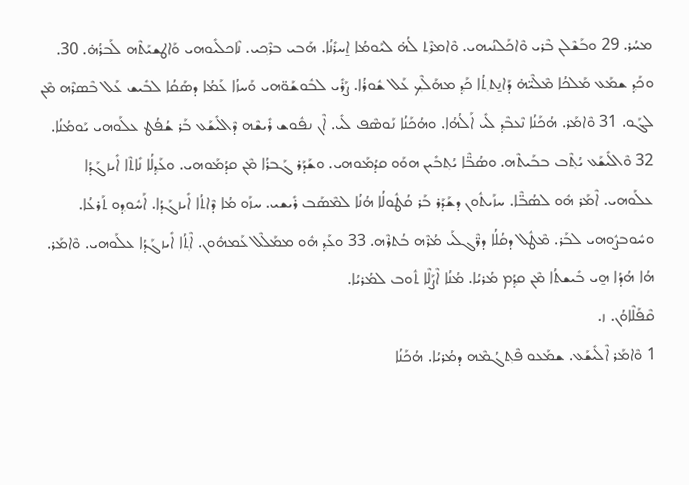ܡܚܳܪ. 29 ܘܒܰܫܶܠܢ ܒܶܪܝ ܘܶܐܟܰܠܢܳܝܗܝ. ܘܶܐܡܪܶܬ݂ ܠܳܗ̇ ܠܝܰܘܡܳܐ ܐ̱ܚܪܺܢܳܐ. ܗܰܒܝ ܒܪܶܟ݂ܝ. ܢܶܐܟܠܺܝܘܗܝ ܘܰܐܛܫܝܰܬܶܗ ܠܰܒܪܳܗ̇. 30. ܘܟܰܕ݂ ܫܡܰܥ ܡܰܠܟܳܐ ܡܶܠܶܝ̈ܗ̇ ܕܰܐܢ̱ܬܬ݂ܳܐ ܟܰܕ݂ ܡܗܰܠܶܟ݂ ܥܰܠ ܫܽܘܪܳܐ. ܨܰܪܺܝ ܠܒܽܘܫܰܘ̈ܗܝ ܘܰܚܙܳܐ ܥܰܡܳܐ ܕܣܰܩܳܐ ܠܒܺܝܫ ܥܰܠ ܒܶܣܪܶܗ ܡܶܢ ܠܓܰܘ. 31 ܘܶܐܡܰܪ. ܗܳܟܰܢܳܐ ܢܶܥܒܶܕ݂ ܠܺܝ ܐܰ‌ܠܳܗܳܐ. ܘܗܳܟܰܢܳܐ ܢܰܘܣܶܦ ܠܺܝ. ܐܶܢ ܢܦܽܘܫ ܪܺܝܫܶܗ ܕܶܐܠܺܝܫܰܥ ܒܰܪ ܫܳܦܳܛ ܥܠܰܘܗܝ ܝܰܘܡܳܢܳܐ. 32 ܘܶܐܠܺܝܫܰܥ ܝܳܬ݂ܶܒ ܒܒܰܝܬܶܗ. ܘܣܳܒ̈ܶܐ ܝܳܬ݂ܒܺܝܢ ܗܘܰܘ ܩܕܳܡܰܘܗܝ. ܘܫܰܕܰܪ ܓܰܒܪܳܐ ܡܶܢ ܩܕܳܡܰܘܗܝ. ܘܥܰܕ݂ܠܳܐ ܢܺܐܬܶܐ ܐܺܝܙܓܰܕܳܐ ܥܠܰܘܗܝ. ܐܶܡܰܪ ܗܽܘ ܠܣܳܒ̈ܶܐ. ܚܙܰܝܬܽܘܢ ܕܫܰܕܰܪ ܒܰܪ ܩܳܛܽܘܠܳܐ ܗܳܢܳܐ ܠܡܶܣܰܒ ܪܺܝܫܝ. ܚܙܰܘ ܡܳܐ ܕܶܐܬܳܐ ܐܺܝܙܓܰܕܳܐ. ܐܰܚܽܘܕ݂ܘ ܬܰܪܥܳܐ. ܘܚܽܘܒܨܽܘܗܝ ܠܒܰܪ. ܡܶܛܽܠ ܕܩܳܠܳܐ ܕܖ̈ܶܓܠܰܝ ܡܳܪܶܗ ܒܳܬܪܶܗ. 33 ܘܥܰܕ݂ ܗܽܘ ܡܡܰܠܶܠ ܥܰܡܗܽܘܢ. ܐܶܬ݂ܳܐ ܐܺܝܙܓܰܕܳܐ ܥܠܰܘܗܝ. ܘܶܐܡܰܪ. ܗܳܐ ܗܳܕܳܐ ܗ̱ܝ ܒܺܝܫܬܳܐ ܡܶܢ ܩܕ݂ܳܡ ܡܳܪܝܳܐ. ܡܳܢܳܐ ܐܶܨܰܠܶܐ ܬܽܘܒ ܠܡܳܪܝܳܐ.
ܩܶܦܰܠܶܐܘܳܢ. ܙ.
1 ܘܶܐܡܰܪ ܐܶܠܺܝܫܰܥ. ܫܡܰܥܘ ܦܶܬ݂ܓܳܡܶܗ ܕܡܳܪܝܳܐ. ܗܳܟܰܢܳܐ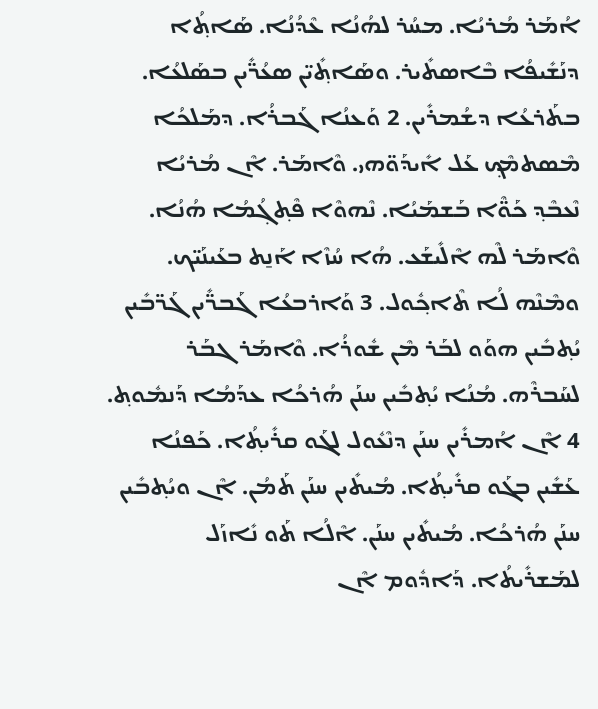ܐܳܡܰܪ ܡܳܪܝܳܐ. ܡܚܳܪ ܠܗܳܢܳܐ ܥܶܕܳܢܳܐ. ܣܰܐܬ݂ܳܐ ܕܢܰܫܺܝܦܳܐ ܒܶܐܣܬܺܝܪ. ܘܣܰܐܬ݂ܺܝ̈ܢ ܣܥܳܖ̈ܺܝܢ ܒܣܰܠܥܳܐ. ܒܬܰܪܥܳܐ ܕܫܳܡܪܺܝܢ. 2 ܘܰܥܢܳܐ ܓܰܒܪܳܐ. ܕܡܰܠܟܳܐ ܡܶܣܬܡܶܟ݂ ܥܰܠ ܐܺܝܕܰܘ̈ܗܝ. ܘܶܐܡܰܪ. ܐܶܢ ܡܳܪܝܳܐ ܢܶܥܒܶܕ݂ ܟܰܘ̈ܶܐ ܒܰܫܡܰܝܳܐ. ܢܶܗܘܶܐ ܦܶܬ݂ܓ݂ܳܡܳܐ ܗܳܢܳܐ. ܘܶܐܡܰܪ ܠܶܗ ܐܶܠܺܝܫܰܥ. ܗܳܐ ܚܳܙܶܐ ܐܰܢ̱ܬ ܒܥܰܝܢܰܝ̈ܟ. ܘܡܶܢܶܗ ܠܳܐ ܬܶܐܟ݂ܽܘܠ. 3 ܘܰܐܪܒܥܳܐ ܓܰܒܖ̈ܺܝܢ ܓܰܖ̈ܒܺܝܢ ܝܳܬ݂ܒܺܝܢ ܗܘܰܘ ܠܒܰܪ ܡܶܢ ܫܽܘܪܳܐ. ܘܶܐܡܰܪ ܓܒܰܪ ܠܚܰܒܪܶܗ. ܡܳܢܳܐ ܝܳܬ݂ܒܺܝܢ ܚܢܰܢ ܗܳܪܟܳܐ ܥܕܰܡܳܐ ܕܰܢܡܽܘܬ݂. 4 ܐܶܢ ܐܳܡܪܺܝܢ ܚܢܰܢ ܕܢܶܥܽܘܠ ܠܓܰܘ ܩܪܺܝܬ݂ܳܐ. ܟܰܦܢܳܐ ܥܰܫܺܝܢ ܒܓܰܘ ܩܪܺܝܬ݂ܳܐ. ܡܳܝܬܺܝܢ ܚܢܰܢ ܬܰܡܳܢ. ܐܶܢ ܘܝܳܬ݂ܒܺܝܢ ܚܢܰܢ ܗܳܪܟܳܐ. ܡܳܝܬܺܝܢ ܚܢܰܢ. ܐܶܠܳܐ ܬܰܘ ܢܺܐܙܰܠ ܠܡܰܫܪܺܝܬܳܐ. ܕܰܐܕܽܘܡ ܐܶܢ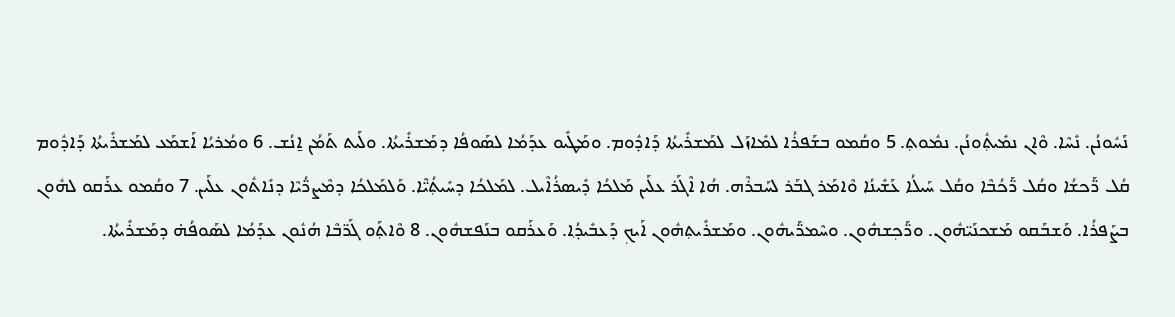ܢܰܚܽܘܢܳܢ. ܢܺܚܶܐ. ܘܶܐܢ ܢܡܺܝܬ݂ܽܘܢܳܢ. ܢܡܽܘܬ݂. 5 ܘܩܳܡܘ ܒܫܰܦܪܳܐ ܠܡܺܐܙܰܠ ܠܡܰܫܪܺܝܬܳܐ ܕܰܐܕܽܘܡ. ܘܡܰܛܺܝܘ ܥܕܰܡܳܐ ܠܣܰܘܦܳܐ ܕܡܰܫܪܺܝܬܳܐ. ܘܠܰܝܬ ܬܰܡܳܢ ܐ̱ܢܳܫ. 6 ܘܡܳܪܝܳܐ ܐܰܫܡܰܥ ܠܡܰܫܪܺܝܬܳܐ ܕܰܐܕܽܘܡ ܩܳܠ ܖ̈ܰܟܫܳܐ ܘܩܳܠ ܖ̈ܰܟܳܒܶܐ ܘܩܳܠ ܚܰܝܠܳܐ ܥܰܫܺܝܢܳܐ ܘܶܐܡܰܪ ܓܒܰܪ ܠܚܰܒܪܶܗ. ܗܳܐ ܐܶܓܰܪ ܥܠܰܝܢ ܡܰܠܟܳܐ ܕܺܝܣܪܳܐܶܝܠ. ܠܡܰܠܟܳܐ ܕܚܺܝܬ݂ܳܝ̈ܶܐ. ܘܰܠܡܰܠܟܳܐ ܕܡܶܨܖ̈ܳܝܶܐ ܕܢܺܐܬܽܘܢ ܥܠܰܝܢ. 7 ܘܩܳܡܘ ܥܪܰܩܘ ܠܗܽܘܢ ܒܨܰܦܪܳܐ. ܘܰܫܒܰܩܘ ܡܰܫܟܢܰܝ̈ܗܽܘܢ. ܘܖ̈ܰܟ݂ܫܗܽܘܢ. ܘܚܶܡܖ̈ܰܝܗܽܘܢ. ܘܡܰܫܪܺܝܬ݂ܗܽܘܢ ܐܰܝܟ݂ ܕܰܥܒܺܝܕ݂ܳܐ. ܘܰܥܪܰܩܘ ܒܢܰܦܫܗܽܘܢ. 8 ܘܶܐܬ݂ܰܘ ܓܰܖ̈ܒܶܐ ܗܳܢܽܘܢ ܥܕܰܡܳܐ ܠܣܰܘܦܳܗ̇ ܕܡܰܫܪܺܝܬܳܐ.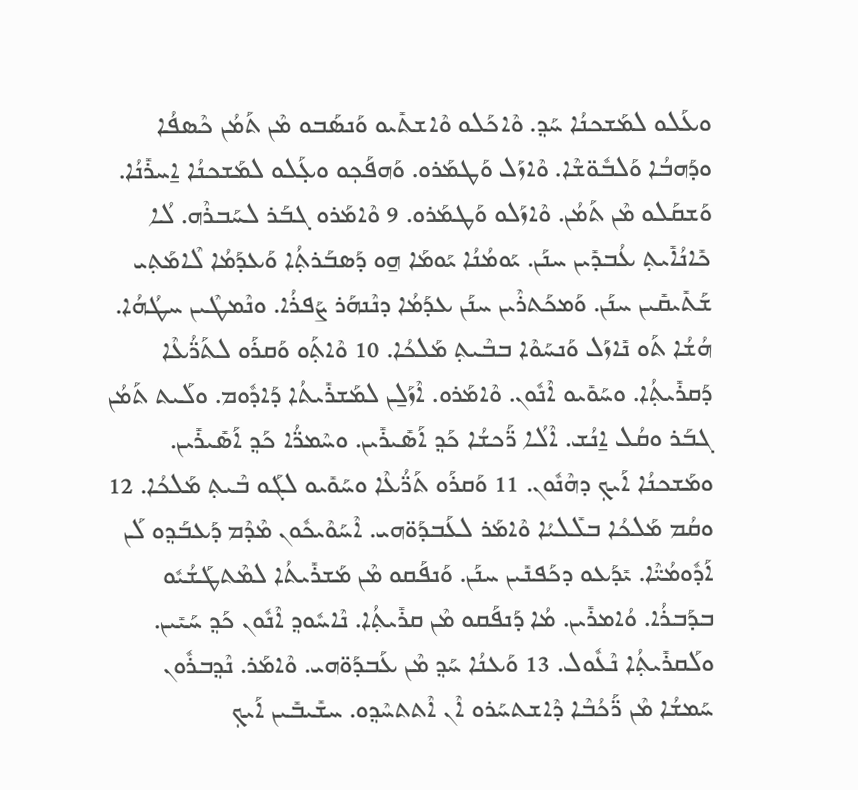ܘܥܰܠܘ ܠܡܰܫܟܢܳܐ ܚܰܕ݂. ܘܶܐܟܰܠܘ ܘܶܐܫܬܺܝܘ ܘܰܢܣܰܒܘ ܡܶܢ ܬܰܡܳܢ ܟܶܣܦܳܐ ܘܕܰܗܒܳܐ ܘܰܠܒܽܘ̈ܫܶܐ. ܘܶܐܙܰܠ ܘܰܛܡܰܪܘ. ܘܰܗܦܰܟ݂ܘ ܘܥ̣ܰܠܘ ܠܡܰܫܟܢܳܐ ܐ̱ܚܪܺܢܳܐ. ܘܰܫܩܰܠܘ ܡܶܢ ܬܰܡܳܢ. ܘܶܐܙܰܠܘ ܘܰܛܡܰܪܘ. 9 ܘܶܐܡܰܪܘ ܓܒܰܪ ܠܚܰܒܪܶܗ. ܠܳܐ ܟܺܐܢܳܐܺܝܬ݂ ܥܳܒܕܺܝܢ ܚܢܰܢ. ܝܰܘܡܳܢܳܐ ܝܰܘܡܰܐ ܗ̱ܘ ܕܰܣܒܰܪܬ݂ܳܐ ܘܰܥܕܰܡܳܐ ܠܶܐܡܰܬ݂ܝ ܫܰܬܺܝܩܺܝܢ ܚܢܰܢ. ܘܰܡܟܰܬܪܶܝܢ ܚܢܰܢ ܥܕܰܡܳܐ ܕܢܶܢܗܰܪ ܨܰܦܪܳܐ. ܘܢܶܡܛܶܝܢ ܚܛܳܗܳܐ. ܗܳܫܳܐ ܬܰܘ ܢܺܐܙܰܠ ܘܰܢܚܰܘܶܐ ܒܒܶܝܬ݂ ܡܰܠܟܳܐ. 10 ܘܶܐܬ݂ܰܘ ܘܰܩܪܰܘ ܠܬܰܖ̈ܳܥܶܐ ܕܰܩܪܺܝܬ݂ܳܐ. ܘܚܰܘܺܝܘ ܐܶܢܽܘܢ. ܘܶܐܡܰܪܘ. ܐܶܙܰܠ̱ܢ ܠܡܰܫܪܺܝܬܳܐ ܕܰܐܕܽܘܡ. ܘܠܰܝܬ ܬܰܡܳܢ ܓܒܰܪ ܘܩܳܠ ܐ̱ܢܳܫ. ܐܶܠܳܐ ܖ̈ܰܟܫܳܐ ܟܰܕ݂ ܐܰܣܺܝܪܺܝܢ. ܘܚܶܡܖ̈ܳܐ ܟܰܕ݂ ܐܰܣܺܝܪܺܝܢ. ܘܡܰܫܟܢܳܐ ܐܰܝܟ݂ ܕܗܶܢܽܘܢ. 11 ܘܰܩܪܰܘ ܬܰܖ̈ܳܥܶܐ ܘܚܰܘܺܝܘ ܠܓܰܘ ܒܶܝܬ݂ ܡܰܠܟܳܐ. 12 ܘܩܳܡ ܡܰܠܟܳܐ ܒܠܺܠܝܳܐ ܘܶܐܡܰܪ ܠܥܰܒܕܰܘ̈ܗܝ. ܐܶܚܰܘܶܝܟܽܘܢ ܡܶܕܶܡ ܕܰܥܒܰܕ݂ܘ ܠܰܢ ܐܰܕܽܘܡܳܝ̈ܶܐ. ܝܺܕܰܥܘ ܕܟܰܦܢܺܝܢ ܚܢܰܢ. ܘܰܢܦܰܩܘ ܡܶܢ ܡܰܫܪܺܝܬܳܐ ܠܡܶܬܛܰܫܳܝܽܘ ܒܕܰܒܪܳܐ. ܘܳܐܡܪܺܝܢ. ܡܳܐ ܕܰܢܦܰܩܘ ܡܶܢ ܩܪܺܝܬ݂ܳܐ. ܢܶܐܚܽܘܕ݂ ܐܶܢܽܘܢ ܟܰܕ݂ ܚܰܝܺܝܢ. ܘܠܰܩܪܺܝܬ݂ܳܐ ܢܶܥܽܘܠ. 13 ܘܰܥܢܳܐ ܚܰܕ݂ ܡܶܢ ܥܰܒܕܰܘ̈ܗܝ. ܘܶܐܡܰܪ. ܢܶܕ݂ܒܪܽܘܢ ܚܰܡܫܳܐ ܡܶܢ ܖ̈ܰܟܳܒܶܐ ܕܶܐܫܬܚܰܪܘ ܐܶܢ ܐܶܬܬܚܶܕ݂ܘ. ܚܫܺܝܒܺܝܢ ܐܰܝܟ݂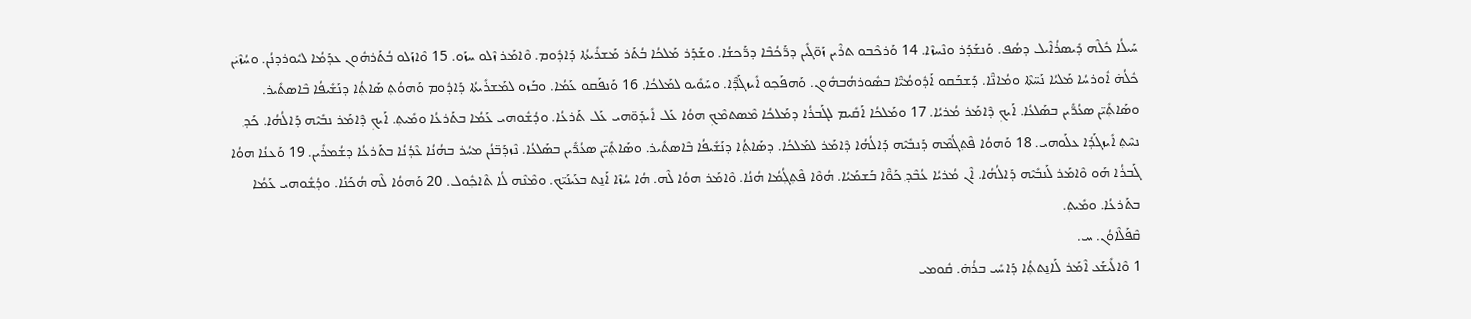ܚܰܝܠܳܐ ܟܽܠܶܗ ܕܺܝܣܪܳܐܶܝܠ ܕܣܳܦ. ܘܰܢܫܰܕܰܪ ܘܢܶܚܙܶܐ. 14 ܘܰܪܟܶܒܘ ܬܪܶܝܢ ܙܰܘ̈ܓܺܝܢ ܕܖ̈ܰܟܳܒܶܐ ܕܖ̈ܰܟܫܳܐ. ܘܫܰܕܰܪ ܡܰܠܟܳܐ ܒܳܬܰܪ ܡܰܫܪܺܝܬܳܐ ܕܰܐܕܽܘܡ. ܘܶܐܡܰܪ ܙܶܠܘ ܚܙܰܘ. 15 ܘܶܐܙܰܠܘ ܒܳܬܰܪܗܽܘܢ ܥܕܰܡܳܐ ܠܝܽܘܪܕܢܳܢ. ܘܚܳܙܶܝ݁ܢ ܟܽܠܳܗ̇ ܐܽܘܪܚܳܐ ܡܰܠܝܳܐ ܢܰܚ̈ܬܶܐ ܘܡܳܐܢ̈ܶܐ. ܕܰܫܒܰܩܘ ܐܰܕܽܘܡܳܝ̈ܶܐ ܒܣܽܘܪܗܳܒܗܽܘܢ. ܘܰܗܦܰܟ݂ܘ ܐܺܝܙܓܰܕ̈ܶܐ. ܘܚܰܘܺܝܘ ܠܡܰܠܟܳܐ. 16 ܘܰܢܦܰܩܘ ܥܰܡܳܐ. ܘܒܰܙܘ ܠܡܰܫܪܺܝܬܳܐ ܕܰܐܕܽܘܡ ܘܰܗܘܳܬ݂ ܣܰܐܬ݂ܳܐ ܕܢܰܫܺܝܦܳܐ ܒܶܐܣܬܺܝܪ. ܘܣܰܐܬ݂ܺܝ̈ܢ ܣܥܳܖ̈ܺܝܢ ܒܣܰܠܥܳܐ. ܐܰܝܟ݂ ܕܶܐܡܰܪ ܡܳܪܝܳܐ. 17 ܘܡܰܠܟܳܐ ܐܰܩܺܝܡ ܠܓܰܒܪܳܐ ܕܡܰܠܟܳܐ ܡܶܣܬܡܶܟ݂ ܗܘܳܐ ܥܰܠ ܐܺܝܕܰܘ̈ܗܝ ܥܰܠ ܬܰܪܥܳܐ. ܘܕܳܫܽܘܗܝ ܥܰܡܳܐ ܒܬܰܪܥܳܐ ܘܡܺܝܬ݂. ܐܰܝܟ݂ ܕܶܐܡܰܪ ܢܒܺܝܶܗ ܕܰܐ‌ܠܳܗܳܐ. ܟܰܕ݂ ܢܚܶܬ݂ ܐܺܝܙܓܰܕܳܐ ܥܠܰܘܗܝ. 18 ܘܰܗܘܳܐ ܦܶܬ݂ܓܳܡܶܗ ܕܰܢܒܺܝܶܗ ܕܰܐ‌ܠܳܗܳܐ ܕܶܐܡܰܪ ܠܡܰܠܟܳܐ. ܕܣܰܐܬ݂ܳܐ ܕܢܰܫܺܝܦܳܐ ܒܶܐܣܬܺܝܪ. ܘܣܰܐܬ݂ܺܝ̈ܢ ܣܥܳܖ̈ܺܝܢ ܒܣܰܠܥܳܐ. ܢܶܙܕܰܒ̈ܢܳܢ ܡܚܳܪ ܒܗܳܢܳܐ ܥܶܕܳܢܳܐ ܒܬܰܪܥܳܐ ܕܫܳܡܪܺܝܢ. 19 ܘܰܥܢܳܐ ܗܘܳܐ ܓܰܒܪܳܐ ܗܰܘ ܘܶܐܡܰܪ ܠܰܢܒܺܝܶܗ ܕܰܐ‌ܠܳܗܳܐ. ܐܶܢ ܡܳܪܝܳܐ ܥܳܒܶܕ݂ ܟܰܘ̈ܶܐ ܒܰܫܡܰܝܳܐ. ܗܳܘܶܐ ܦܶܬ݂ܓ݂ܳܡܳܐ ܗܳܢܳܐ. ܘܶܐܡܰܪ ܗܘܳܐ ܠܶܗ. ܗܳܐ ܚܳܙܶܐ ܐܰܢ̱ܬ ܒܥܰܝܢܰܝ̈ܟ. ܘܡܶܢܶܗ ܠܳܐ ܬܶܐܟ݂ܽܘܠ. 20 ܘܰܗܘܳܐ ܠܶܗ ܗܳܟܰܢܳܐ. ܘܕ݂ܳܫܽܘܗܝ ܥܰܡܳܐ ܒܬܰܪܥܳܐ. ܘܡܺܝܬ݂.
ܩܶܦܰܠܶܐܘܳܢ. ܚ.
1 ܘܶܐܠܺܝܫܰܥ ܐܶܡܰܪ ܠܰܐܢ̱ܬܬ݂ܳܐ ܕܰܐܚܺܝ ܒܪܳܗ̇. ܩܽܘܡܝ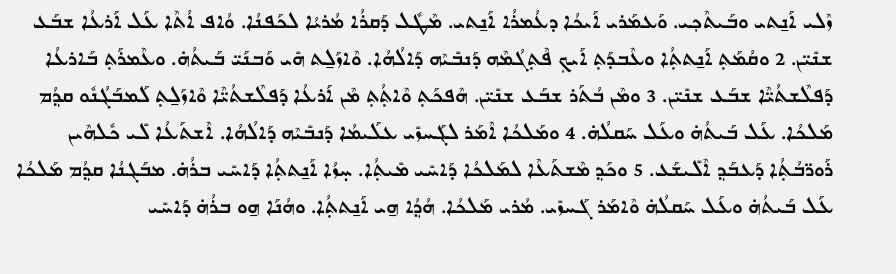ܙܶܠܝ ܐܰܢ̱ܬܝ ܘܒܰܝܬܶܟ݂ܝ. ܘܰܥܡܰܪܝ ܐܰܝܟܳܐ ܕܥܳܡܪܳܐ ܐܰܢ̱ܬܝ. ܡܶܛܽܠ ܕܰܩܪܳܐ ܡܳܪܝܳܐ ܠܟܰܦܢܳܐ. ܘܳܐܦ ܐܳܬܶܐ ܥܰܠ ܐܰܪܥܳܐ ܫܒܰܥ ܫܢܺܝ̈ܢ. 2 ܘܩܳܡܰܬ݂ ܐܰܢ̱ܬܬ݂ܳܐ ܘܥܶܒܕܰܬ݂ ܐܰܝܟ݂ ܦܶܬ݂ܓܳܡܶܗ ܕܰܢܒܺܝܶܗ ܕܰܐ‌ܠܳܗܳܐ. ܘܶܐܙܰܠ̱ܬ ܗܺܝ ܘܰܒܢܰܝ̈ ܒܰܝܬܳܗ̇. ܘܥܶܡܪܰܬ݂ ܒܰܐܪܥܳܐ ܕܰܦܠܶܫܬܳܝ̈ܶܐ ܫܒܰܥ ܫܢܺܝ̈ܢ. 3 ܘܡܶܢ ܒܳܬܰܪ ܫܒܰܥ ܫܢܺܝ̈ܢ. ܗܶܦܟܰܬ݂ ܘܶܐܬ݂ܳܬ݂ ܡܶܢ ܐܰܪܥܳܐ ܕܰܦܠܶܫܬܳܝ̈ܶܐ ܘܶܐܙܰܠ̱ܬ݂ ܠܰܡܒܰܓܳܢܽܘ ܩܕ݂ܳܡ ܡܰܠܟܳܐ. ܥܰܠ ܒܰܝܬܳܗ̇ ܘܥܰܠ ܚܰܩܠܳܗ̇. 4 ܘܡܰܠܟܳܐ ܐܶܡܰܪ ܠܓܰܚܙܺܝ ܥܠܰܝܡܳܐ ܕܰܢܒܺܝܶܗ ܕܰܐ‌ܠܳܗܳܐ. ܐܶܫܬܰܥܳܐ ܠܺܝ ܟܽܠܗܶܝܢ ܪܰܘܖ̈ܒܳܬ݂ܳܐ ܕܰܥܒܰܕ݂ ܐܶܠܺܝܫܰܥ. 5 ܘܟܰܕ݂ ܡܶܫܬܰܥܶܐ ܠܡܰܠܟܳܐ ܕܰܐܚܺܝ ܡܺܝܬ݂ܳܐ. ܚ̣ܙܳܐ ܐܰܢ̱ܬܬ݂ܳܐ ܕܰܐܚܺܝ ܒܪܳܗ̇. ܡܒܰܓܢܳܐ ܩܕ݂ܳܡ ܡܰܠܟܳܐ ܥܰܠ ܒܰܝܬܳܗ̇ ܘܥܰܠ ܚܰܩܠܳܗ̇ ܘܶܐܡܰܪ ܓܰܚܙܺܝ. ܡܳܪܝ ܡܰܠܟܳܐ. ܗܳܕ݂ܳܐ ܗ̱ܝ ܐܰܢ̱ܬܬ݂ܳܐ. ܘܗܳܢܰܐ ܗ̱ܘ ܒܪܳܗ̇ ܕܰܐܚܺܝ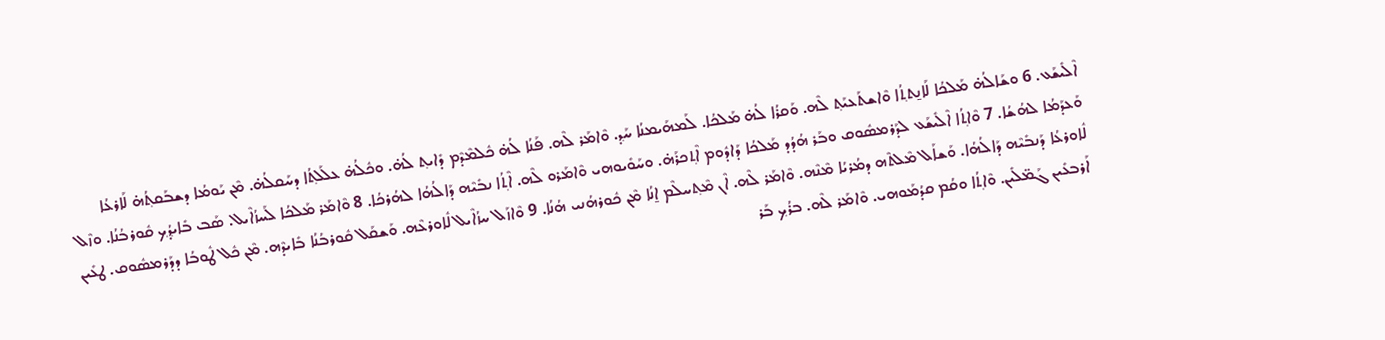ܐܶܠܺܝܫܰܥ. 6 ܘܫܰܐܠܳܗ̇ ܡܰܠܟܳܐ ܠܰܐܢ̱ܬܬ݂ܳܐ ܘܶܐܫܬܰܥܝܰܬ݂ ܠܶܗ. ܘܰܩܪܳܐ ܠܳܗ̇ ܡܰܠܟܳܐ. ܠܰܡܗܰܝܡܢܳܐ ܚܰܕ݂. ܘܶܐܡܰܪ ܠܶܗ. ܦܰܢܳܐ ܠܳܗ̇ ܟܽܠܡܶܕܶܡ ܕܺܐܝܬ݂ ܠܳܗ̇. ܘܟܽܠܳܗ̇ ܥܠܰܠܬ݂ܳܐ ܕܚܰܩܠܳܗ̇. ܡܶܢ ܝܰܘܡܳܐ ܕܫܒܰܩܬ݂ܳܗ̇ ܠܰܐܪܥܳܐ ܘܰܥܕܰܡܳܐ ܠܗܳܫܳܐ. 7 ܘܶܐܬ݂ܳܐ ܐܶܠܺܝܫܰܥ ܠܕܰܪܡܣܽܘܩ ܘܒܰܪ ܗܳܕܳܕ ܡܰܠܟܳܐ ܕܰܐܕܽܘܡ ܐܶܬ݂ܟܪܰܗ̇. ܘܚܰܘܺܝܘܗܝ ܘܶܐܡܰܪܘ ܠܶܗ. ܐܶܬ݂ܳܐ ܢܒܺܝܶܗ ܕܰܐ‌ܠܳܗܳܐ ܠܗܳܪܟܳܐ. 8 ܘܶܐܡܰܪ ܡܰܠܟܳܐ ܠܰܚܙܳܐܶܝܠ. ܣܰܒ ܒܺܐܝܕ݂ܳܟ݂ ܩܽܘܪܒܳܢܳܐ. ܘܙܶܠ ܠܽܐܘܪܥܳܐ ܕܰܢܒܺܝܶܗ ܕܰܐ‌ܠܳܗܳܐ. ܘܰܫܐܰܠ ܡܶܠܬܶܗ ܕܡܳܪܝܳܐ ܡܶܢܶܗ. ܘܶܐܡܰܪ ܠܶܗ. ܐܶܢ ܡܶܬ݂ܚܠܶܡ ܐ̱ܢܳܐ ܡܶܢ ܟܽܘܪܗܳܢܝ ܗܳܢܳܐ. 9 ܘܶܐܙܰܠ ܚܙܳܐܶܝܠ ܠܽܐܘܪܥܶܗ. ܘܰܫܩܰܠ ܩܽܘܪܒܳܢܳܐ ܒܺܐܝܕܶܗ. ܡܶܢ ܟܽܠ ܛܽܘܒܳܐ ܕܕܰܪܡܣܽܘܩ. ܛܥܺܝܢ ܐܰܪܒܥܺܝܢ ܓܰܡ̈ܠܺܝܢ. ܘܶܐܬ݂ܳܐ ܘܩܳܡ ܩܕܳܡܰܘܗܝ. ܘܶܐܡܰܪ ܠܶܗ. ܒܪܳܟ݂ ܒܰܪ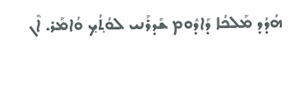ܗܳܕܳܕ ܡܰܠܟܳܐ ܕܰܐܕܽܘܡ ܫܰܕܪܰܢܝ ܠܘܳܬ݂ܳܟ݂ ܘܳܐܡܰܪ. ܐܶܢ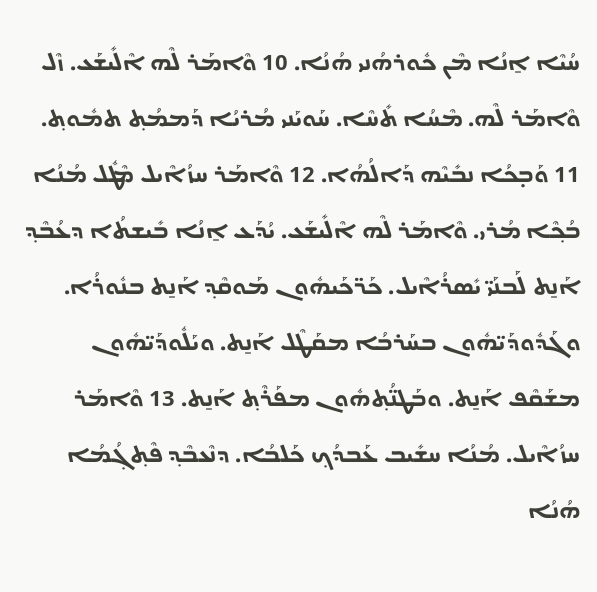ܚܳܝܶܐ ܐ̱ܢܳܐ ܡܶܢ ܟܽܘܪܗܳܢܝ ܗܳܢܳܐ. 10 ܘܶܐܡܰܪ ܠܶܗ ܐܶܠܺܝܫܰܥ. ܙܶܠ ܘܶܐܡܰܪ ܠܶܗ. ܡܶܚܳܐ ܬܺܚܶܐ. ܚܰܘܝܰܢܝ ܡܳܪܝܳܐ ܕܰܡܡܳܬ݂ ܬܡܽܘܬ݂. 11 ܘܰܒ̣ܟܳܐ ܢܒܺܝܶܗ ܕܰܐ‌ܠܳܗܳܐ. 12 ܘܶܐܡܰܪ ܚܙܳܐܶܝܠ ܡܶܛܽܠ ܡܳܢܳܐ ܒܳܟ݂ܶܐ ܡܳܪܝ. ܘܶܐܡܰܪ ܠܶܗ ܐܶܠܺܝܫܰܥ. ܝܳܕܰܥ ܐ̱ܢܳܐ ܒܺܝܫܬܳܐ ܕܥܳܒܶܕ݂ ܐܰܢ̱ܬ ܠܰܒܢܰܝ̈ ܝܺܣܪܳܐܶܝܠ. ܟܰܖ̈ܟܰܝܗܽܘܢ ܡܰܘܩܶܕ݂ ܐܰܢ̱ܬ ܒܢܽܘܪܳܐ. ܘܓܰܕܽܘܕܰܝ̈ܗܽܘܢ ܒܚܰܪܒܳܐ ܡܩܰܛܶܠ ܐܰܢ̱ܬ. ܘܝܰܠܽܘܕܰܝ̈ܗܽܘܢ ܡܫܰܩܶܦ ܐܰܢ̱ܬ. ܘܒܰܛܢ̈ܳܬ݂ܗܽܘܢ ܡܦܰܪܶܬ݂ ܐܰܢ̱ܬ. 13 ܘܶܐܡܰܪ ܚܙܳܐܶܝܠ. ܡܳܢܳܐ ܚܫܺܝܒ ܥܰܒܕܳܟ݂ ܟܰܠܒܳܐ. ܕܢܶܥܒܶܕ݂ ܦܶܬ݂ܓ݂ܳܡܳܐ ܗܳܢܳܐ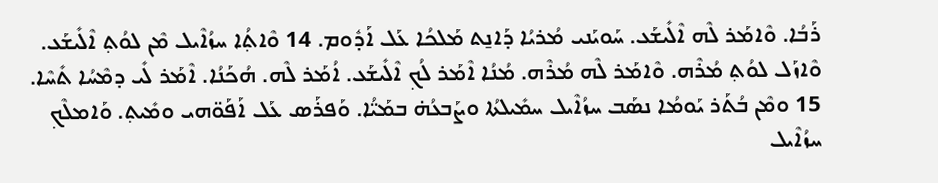ܪܰܒܳܐ. ܘܶܐܡܰܪ ܠܶܗ ܐܶܠܺܝܫܰܥ. ܚܰܘܝܰܢܝ ܡܳܪܝܳܐ ܕܰܐܢ̱ܬ ܡܰܠܟܳܐ ܥܰܠ ܐܰܕܽܘܡ. 14 ܘܶܐܬ݂ܳܐ ܚܙܳܐܶܝܠ ܡܶܢ ܠܘܳܬ݂ ܐܶܠܺܝܫܰܥ. ܘܶܐܙܰܠ ܠܘܳܬ݂ ܡܳܪܶܗ. ܘܶܐܡܰܪ ܠܶܗ ܡܳܪܶܗ. ܡܳܢܳܐ ܐܶܡܰܪ ܠܳܟ݂ ܐܶܠܺܝܫܰܥ. ܐܳܡܰܪ ܠܶܗ. ܗܳܟܰܢܳܐ. ܐܶܡܰܪ ܠܺܝ ܕܡܶܚܳܐ ܬܺܚܶܐ. 15 ܘܡܶܢ ܒܳܬܰܪ ܝܰܘܡܳܐ ܢܣܰܒ ܚܙܳܐܶܝܠ ܚܡܺܝܠܬܳܐ ܘܨܰܒܥܳܗ̇ ܒܡܰܝ̈ܳܐ. ܘܰܦܪܰܣ ܥܰܠ ܐܰܦܰܘ̈ܗܝ ܘܡܺܝܬ݂. ܘܰܐܡܠܶܟ݂ ܚܙܳܐܶܝܠ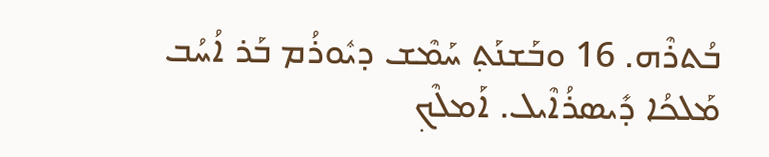ܒܳܬܪܶܗ. 16 ܘܒܰܫܢܰܬ݂ ܚܰܡܶܫ ܕܝܽܘܪܳܡ ܒܰܪ ܐܳܚܳܒ ܡܰܠܟܳܐ ܕܺܝܣܪܳܐܶܝܠ. ܐܰܡܠܶܟ݂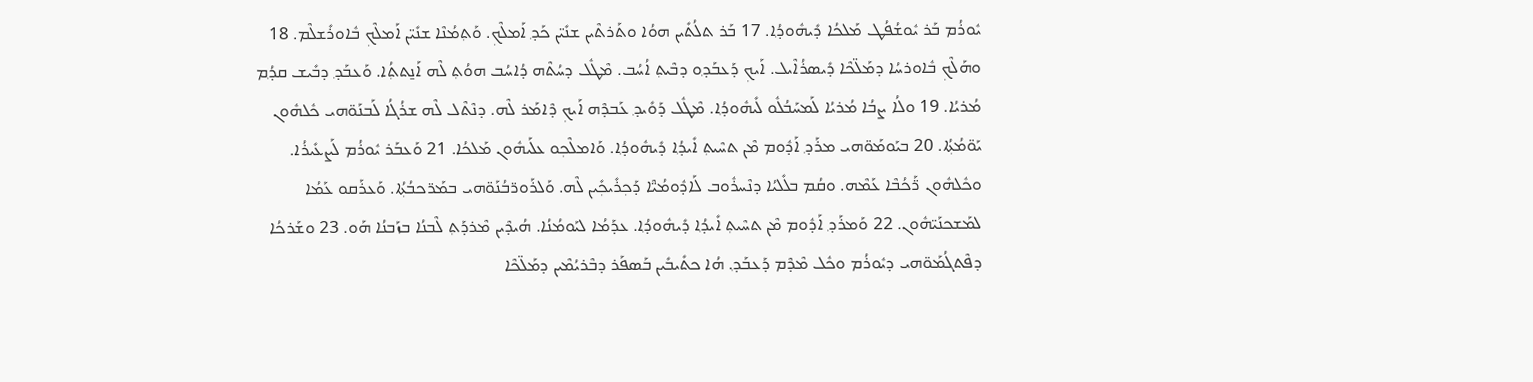ܝܽܘܪܳܡ ܒܰܪ ܝܽܘܫܳܦܳܛ ܡܰܠܟܳܐ ܕܺܝܗܽܘܕ݂ܳܐ. 17 ܒܰܪ ܬܠܳܬܺܝܢ ܗܘܳܐ ܘܬܰܪܬܶܝܢ ܫܢܺܝ̈ܢ ܟܰܕ݂ ܐܰܡܠܶܟ݂. ܘܰܬ݂ܡܳܢܶܐ ܫܢܺܝ̈ܢ ܐܰܡܠܶܟ݂ ܒܽܐܘܪܺܫܠܶܡ. 18 ܘܗܰܠܶܟ݂ ܒܽܐܘܪܚܳܐ ܕܡܰܠ̈ܟܶܐ ܕܺܝܣܪܳܐܶܝܠ. ܐܰܝܟ݂ ܕܰܥܒܰܕ݂ܘ ܕܒܶܝܬ݂ ܐܳܚܳܒ. ܡܶܛܽܠ ܕܚܳܬܶܗ ܕܳܐܚܳܒ ܗܘܳܬ݂ ܠܶܗ ܐܰܢ̱ܬܬ݂ܳܐ. ܘܰܥܒܰܕ݂ ܕܒܺܝܫ ܩܕ݂ܳܡ ܡܳܪܝܳܐ. 19 ܘܠܳܐ ܨܒܳܐ ܡܳܪܝܳܐ ܠܰܡܚܰܒܳܠܽܘ ܠܺܝܗܽܘܕ݂ܳܐ. ܡܶܛܽܠ ܕܰܘܺܝܕ݂ ܥܰܒܕܶܗ ܐܰܝܟ݂ ܕܶܐܡܰܪ ܠܶܗ. ܕܢܶܬܶܠ ܠܶܗ ܫܪܳܓܳܐ ܠܰܒܢܰܘ̈ܗܝ ܟܽܠܗܽܘܢ ܝܰܘ̈ܡܳܬ݂ܳܐ. 20 ܒܝܰܘܡܰܘ̈ܗܝ ܡܪܰܕ݂ ܐܰܕܽܘܡ ܡܶܢ ܬܚܶܝܬ݂ ܐܺܝܕ݂ܳܐ ܕܺܝܗܽܘܕ݂ܳܐ. ܘܰܐܡܠܶܟ݂ܘ ܥܠܰܝܗܽܘܢ ܡܰܠܟܳܐ. 21 ܘܰܥܒܰܪ ܝܽܘܪܳܡ ܠܰܨܥܺܝܪܳܐ. ܘܟܽܠܗܽܘܢ ܖ̈ܰܟܳܒܶܐ ܥܰܡܶܗ. ܘܩܳܡ ܒܠܺܠܝܳܐ ܕܢܶܚܪܽܘܒ ܠܰܐܕܽܘܡܳܝ̈ܶܐ ܕܰܟ݂ܪܺܝܟ݂ܺܝܢ ܠܶܗ. ܘܰܠܪܰܘܖ̈ܒܳܢܰܘ̈ܗܝ ܒܡܰܖ̈ܟܒܳܬ݂ܳܐ. ܘܰܥܪܰܩܘ ܥܰܡܳܐ ܠܡܰܫܟܢܰܝ̈ܗܽܘܢ. 22 ܘܰܡܪܰܕ݂ ܐܰܕܽܘܡ ܡܶܢ ܬܚܶܝܬ݂ ܐܺܝܕ݂ܳܐ ܕܺܝܗܽܘܕ݂ܳܐ. ܥܕܰܡܳܐ ܠܝܰܘܡܳܢܳܐ. ܗܳܝܕܶܝܢ ܡܶܪܕܰܬ݂ ܠܶܒܢܳܐ ܒܙܰܒܢܳܐ ܗܰܘ. 23 ܘܫܰܪܟܳܐ ܕܦܶܬܓܳܡܰܘ̈ܗܝ ܕܝܽܘܪܳܡ ܘܟܽܠ ܡܶܕܶܡ ܕܰܥܒܰܕ݂. ܗܳܐ ܟܬܺܝܒܺܝܢ ܒܰܣܦܰܪ ܕܒܶܪܝܳܡܶܝܢ ܕܡܰܠ̈ܟܶܐ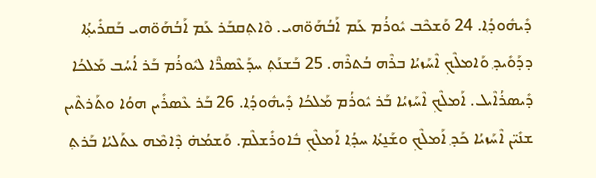ܕܺܝܗܽܘܕ݂ܳܐ. 24 ܘܰܫܟܶܒ ܝܽܘܪܳܡ ܥܰܡ ܐܰܒܳܗܰܘ̈ܗܝ. ܘܶܐܬ݂ܩܒܰܪ ܥܰܡ ܐܰܒܳܗܰܘ̈ܗܝ ܒܰܩܪܺܝܬ݂ܳܐ ܕܕܰܘܺܝܕ݂ ܘܰܐܡܠܶܟ݂ ܐܶܚܰܙܝܳܐ ܒܪܶܗ ܒܳܬܪܶܗ. 25 ܒܰܫܢܰܬ݂ ܚܕܰܥܶܣܖ̈ܶܐ ܠܝܽܘܪܳܡ ܒܰܪ ܐܳܚܳܒ ܡܰܠܟܳܐ ܕܺܝܣܪܳܐܶܝܠ. ܐܰܡܠܶܟ݂ ܐܶܚܰܙܝܳܐ ܒܰܪ ܝܽܘܪܳܡ ܡܰܠܟܳܐ ܕܺܝܗܽܘܕ݂ܳܐ. 26 ܒܰܪ ܥܶܣܪܺܝܢ ܗܘܳܐ ܘܬܰܪܬܶܝܢ ܫܢܺܝ̈ܢ ܐܶܚܰܙܝܳܐ ܟܰܕ݂ ܐܰܡܠܶܟ݂ ܘܫܰܢ̱ܬܳܐ ܚܕ݂ܳܐ ܐܰܡܠܶܟ݂ ܒܽܐܘܪܺܫܠܶܡ. ܘܰܫܡܳܗ̇ ܕܶܐܡܶܗ ܥܬܰܠܝܳܐ ܒܰܪܬ݂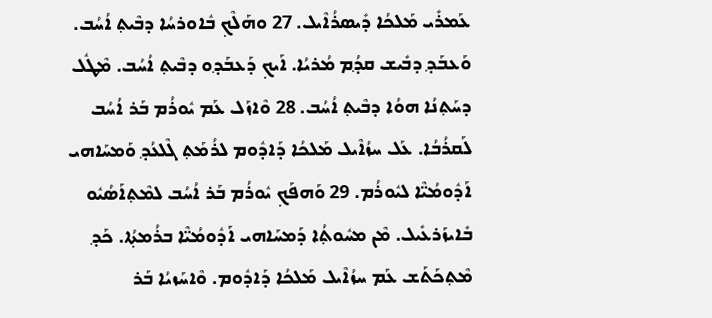ܥܰܡܪܺܝ ܡܰܠܟܳܐ ܕܺܝܣܪܳܐܶܝܠ. 27 ܘܗܰܠܶܟ݂ ܒܽܐܘܪܚܳܐ ܕܒܶܝܬ݂ ܐܳܚܳܒ. ܘܰܥܒܰܕ݂ ܕܒܺܝܫ ܩܕ݂ܳܡ ܡܳܪܝܳܐ. ܐܰܝܟ݂ ܕܰܥܒܰܕ݂ܘ ܕܒܶܝܬ݂ ܐܳܚܳܒ. ܡܶܛܽܠ ܕܚܰܬ݂ܢܳܐ ܗܘܳܐ ܕܒܶܝܬ݂ ܐܳܚܳܒ. 28 ܘܶܐܙܰܠ ܥܰܡ ܝܽܘܪܳܡ ܒܰܪ ܐܳܚܳܒ ܠܰܩܪܳܒܳܐ. ܥܰܠ ܚܙܳܐܶܝܠ ܡܰܠܟܳܐ ܕܰܐܕܽܘܡ ܠܪܳܡܰܬ݂ ܓܶܠܥܳܕ݂ ܘܰܡܚܰܐܗܝ ܐܰܕܽܘܡܳܝ̈ܶܐ ܠܝܽܘܪܳܡ. 29 ܘܰܗܦܰܟ݂ ܝܽܘܪܳܡ ܒܰܪ ܐܳܚܳܒ ܠܡܶܬ݂ܐܰܣܳܝܽܘ ܒܺܐܝܙܰܪܥܺܝܠ. ܡܶܢ ܡܚܽܘܬ݂ܳܐ ܕܰܡܚܰܐܗܝ ܐܰܕܽܘܡܳܝ̈ܶܐ ܒܪܳܡܬ݂ܳܐ. ܟܰܕ݂ ܡܶܬ݂ܟܰܬܰܫ ܥܰܡ ܚܙܳܐܶܝܠ ܡܰܠܟܳܐ ܕܰܐܕܽܘܡ. ܘܶܐܚܰܙܝܳܐ ܒܰܪ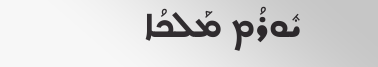ܝܽܘܪܳܡ ܡܰܠܟܳܐ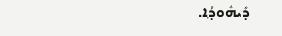ܕܺܝܗܽܘܕ݂ܳܐ.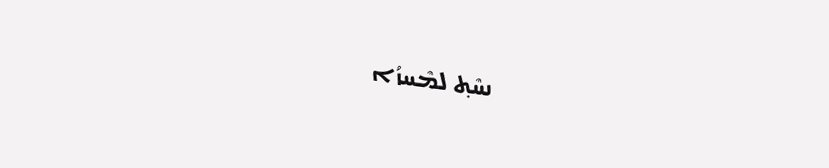ܢܚܶܬ݂ ܠܡܶܚܙܳܐ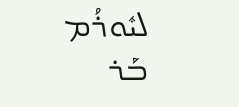ܠܝܽܘܪܳܡ ܒܰܪ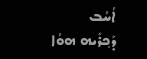ܐܳܚܳܒ ܕܰܟ݂ܪܺܝܗ ܗܘܳܐ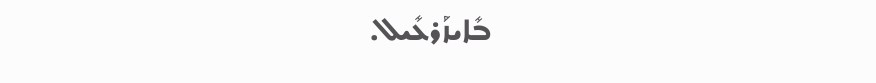ܒܺܐܝܙܰܪܥܺܝܠ.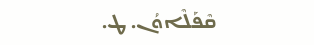ܩܶܦܰܠܶܐܘܳܢ. ܛ.